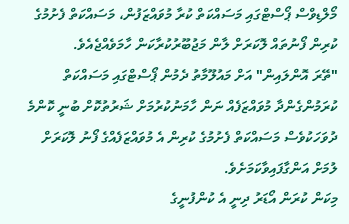މޯލްޑިވްސް ޕޯސްޓްގައި މަސައްކަތް ކުރާ މުވައްޒަފުން، މަސައްކަތް ފެށުމުގެ ކުރިން ފޯނުތައް ލޮކަރަށް ލާން މަޖުބޫރުކުރާކަން ހާމަވެއްޖެއެވެ.
"ތޭރަ އޮންލައިން" އަށް މައުލޫމާތު ދެމުން ޕޯސްޓްގައި މަސައްކަތް ކުރަމުންގެންދާ މުވައްޒަފެއް ނަން ހާމަނުކުރުމަށް ޝަރުތުކޮށް ބުނީ ކޮންމެ ދުވަހަކުވެސް މަސައްކަތް ފެށުމުގެ ކުރިން އެ މުވައްޒަފެއްގެ ފޯނު ލޮކަރަށް ލުމަށް އަންގާފައިވާކަމަށެވެ.
މިކަން ކުރަން އޯޑަރު ދިނީ އެ ކުންފުނީގެ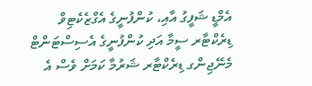އެމްޑީ ޝަފީގު އާއި، ކުންފުނީގެ އެގްޒެކެޓިވް ޑިރެކްޓާރ ސީމާ އަދި ކުންފުނީގެ އެސިސްޓަންޓް މެނޭޖިންގ ޑިރެކްޓާރ ޝަރުމާ ކަމަށް ވެސް އެ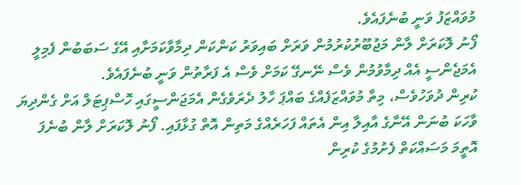މުވައްޒަފު ވަނީ ބުނެފައެވެ.
ފޯނު ލޮކަރަށް ލާން މަޖުބޫރުކުރުމުން ވަރަށް ބައިވަރު ކަންކަން ދިމާވާކަމަށާއި އޭގެ ސަބަބުން ފެމިލީ އެމަޖެންސީ އެއް ދިމާވުމުން ވެސް ނޭނގޭ ކަމަށް ވެސް އެ ފަރާތުން ވަނީ ބުނެފައެވެ.
ކުރިން ދުވަހުވެސް، މިތާ މުވައްޒަފެއްގެ ބައްޕަ ހާލު ދެރަވެގެން އެމަޖަންސީގައި ހޮސްޕިޓަލް އަށް ގެންދިޔަ ވާހަކަ ބުނަން އޭނާގެ އާއިލާ އިން އެތައް ފަހަރެއްގެ މަތިން އޮތް ގުޅާފައި. ފޯނު ލޮކަރަށް ލާން ބުނެފަ އޮތީމަ މަސައްކަތް ފެށުމުގެ ކުރިން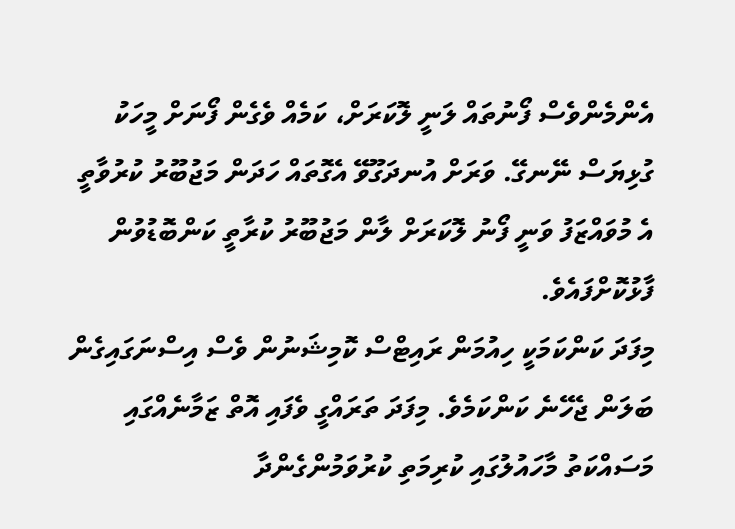އެންމެންވެސް ފޯނުތައް ލަނީ ލޮކަރަށް، ކަމެއް ވެގެން ފޯނަށް މީހަކު ގުޅިޔަސް ނޭނގޭ. ވަރަށް އުނދަގޫވޭ އެގޮތައް ހަދަން މަޖުބޫރު ކުރުވާތީ
އެ މުވައްޒަފު ވަނީ ފޯނު ލޮކަރަށް ލާން މަޖުބޫރު ކުރާތީ ކަންބޮޑުވުން ފާޅުކޮށްފައެވެ.
މިފަދަ ކަންކަމަކީ ހިއުމަން ރައިޓްސް ކޮމިޝަނުން ވެސް އިސްނަގައިގެން ބަލަން ޖެހޭނެ ކަންކަމެވެ. މިފަދަ ތަރައްގީ ވެފައި އޮތް ޒަމާނެއްގައި މަސައްކަތު މާހައުލުގައި ކުރިމަތި ކުރުވަމުންގެންދާ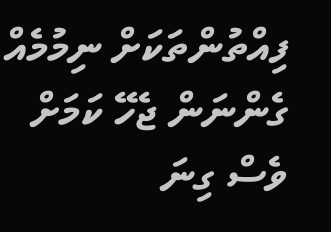ފިއްތުންތަކަށް ނިމުމެއް ގެންނަން ޖެހޭ ކަމަށް ވެސް ގިނަ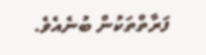ފަރާތްތަކުން ބުނެއެވެ.